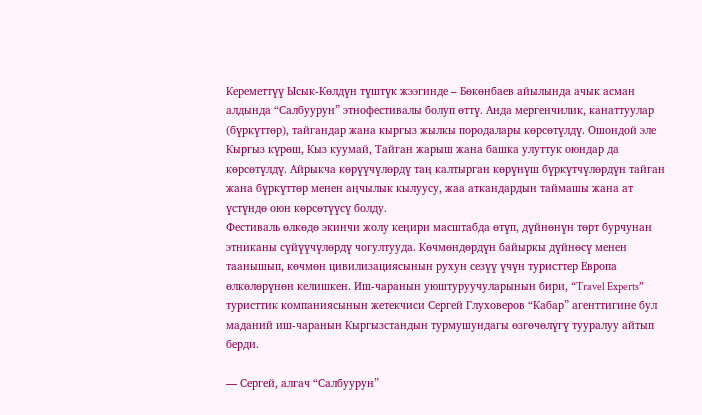Кереметтүү Ысык-Көлдүн түштүк жээгинде – Бөкөнбаев айылында ачык асман алдында “Салбуурун” этнофестивалы болуп өттү. Анда мергенчилик, канаттуулар (бүркүттөр), тайгандар жана кыргыз жылкы породалары көрсөтүлдү. Ошондой эле Кыргыз күрөш, Кыз куумай, Тайган жарыш жана башка улуттук оюндар да көрсөтүлдү. Айрыкча көрүүчүлөрдү таң калтырган көрүнүш бүркүтчүлөрдүн тайган жана бүркүттөр менен аңчылык кылуусу, жаа аткандардын таймашы жана ат үстүндө оюн көрсөтүүсү болду.
Фестиваль өлкөдө экинчи жолу кеңири масштабда өтүп, дүйнөнүн төрт бурчунан этниканы сүйүүчүлөрдү чогултууда. Көчмөндөрдүн байыркы дүйнөсү менен таанышып, көчмөн цивилизациясынын рухун сезүү үчүн туристтер Европа өлкөлөрүнөн келишкен. Иш-чаранын уюштуруучуларынын бири, “Travel Experts” туристтик компаниясынын жетекчиси Сергей Глуховеров “Кабар” агенттигине бул маданий иш-чаранын Кыргызстандын турмушундагы өзгөчөлүгү тууралуу айтып берди.

— Сергей, алгач “Салбуурун”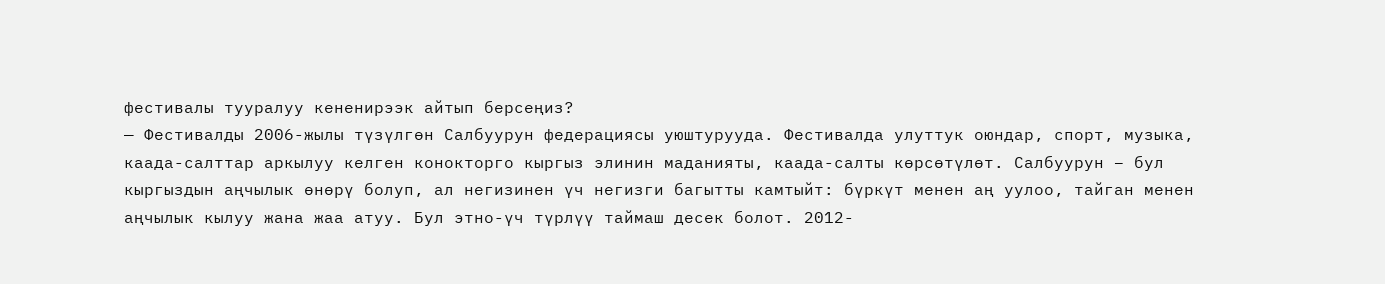фестивалы тууралуу кененирээк айтып берсеңиз?
— Фестивалды 2006-жылы түзүлгөн Салбуурун федерациясы уюштурууда. Фестивалда улуттук оюндар, спорт, музыка, каада-салттар аркылуу келген конокторго кыргыз элинин маданияты, каада-салты көрсөтүлөт. Салбуурун – бул кыргыздын аңчылык өнөрү болуп, ал негизинен үч негизги багытты камтыйт: бүркүт менен аң уулоо, тайган менен аңчылык кылуу жана жаа атуу. Бул этно-үч түрлүү таймаш десек болот. 2012-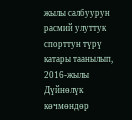жылы салбуурун расмий улуттук спорттун түрү катары таанылып, 2016-жылы Дүйнөлүк көчмөндөр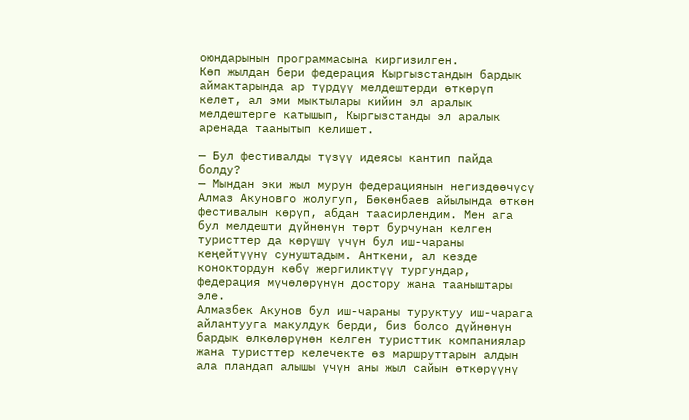оюндарынын программасына киргизилген.
Көп жылдан бери федерация Кыргызстандын бардык аймактарында ар түрдүү мелдештерди өткөрүп келет, ал эми мыктылары кийин эл аралык мелдештерге катышып, Кыргызстанды эл аралык аренада таанытып келишет.

— Бул фестивалды түзүү идеясы кантип пайда болду?
— Мындан эки жыл мурун федерациянын негиздөөчүсү Алмаз Акуновго жолугуп, Бөкөнбаев айылында өткөн фестивалын көрүп, абдан таасирлендим. Мен ага бул мелдешти дүйнөнүн төрт бурчунан келген туристтер да көрүшү үчүн бул иш-чараны кеңейтүүнү сунуштадым. Анткени, ал кезде коноктордун көбү жергиликтүү тургундар, федерация мүчөлөрүнүн достору жана тааныштары эле.
Алмазбек Акунов бул иш-чараны туруктуу иш-чарага айлантууга макулдук берди, биз болсо дүйнөнүн бардык өлкөлөрүнөн келген туристтик компаниялар жана туристтер келечекте өз маршруттарын алдын ала пландап алышы үчүн аны жыл сайын өткөрүүнү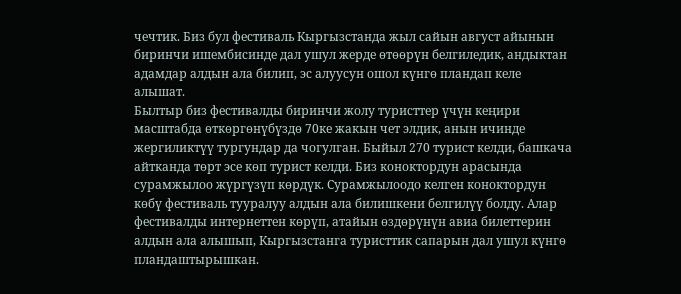чечтик. Биз бул фестиваль Кыргызстанда жыл сайын август айынын биринчи ишембисинде дал ушул жерде өтөөрүн белгиледик, андыктан адамдар алдын ала билип, эс алуусун ошол күнгө пландап келе алышат.
Былтыр биз фестивалды биринчи жолу туристтер үчүн кеңири масштабда өткөргөнүбүздө 70ке жакын чет элдик, анын ичинде жергиликтүү тургундар да чогулган. Быйыл 270 турист келди, башкача айтканда төрт эсе көп турист келди. Биз коноктордун арасында сурамжылоо жүргүзүп көрдүк. Сурамжылоодо келген коноктордун көбү фестиваль тууралуу алдын ала билишкени белгилүү болду. Алар фестивалды интернеттен көрүп, атайын өздөрүнүн авиа билеттерин алдын ала алышып, Кыргызстанга туристтик сапарын дал ушул күнгө пландаштырышкан.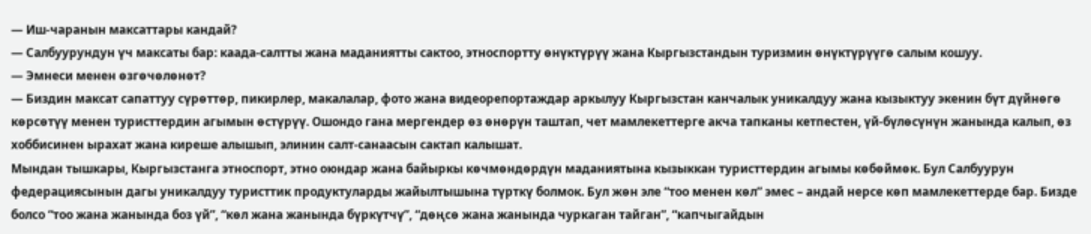— Иш-чаранын максаттары кандай?
— Салбуурундун үч максаты бар: каада-салтты жана маданиятты сактоо, этноспортту өнүктүрүү жана Кыргызстандын туризмин өнүктүрүүгө салым кошуу.
— Эмнеси менен өзгөчөлөнөт?
— Биздин максат сапаттуу сүрөттөр, пикирлер, макалалар, фото жана видеорепортаждар аркылуу Кыргызстан канчалык уникалдуу жана кызыктуу экенин бүт дүйнөгө көрсөтүү менен туристтердин агымын өстүрүү. Ошондо гана мергендер өз өнөрүн таштап, чет мамлекеттерге акча тапканы кетпестен, үй-бүлөсүнүн жанында калып, өз хоббисинен ырахат жана киреше алышып, элинин салт-санаасын сактап калышат.
Мындан тышкары, Кыргызстанга этноспорт, этно оюндар жана байыркы көчмөндөрдүн маданиятына кызыккан туристтердин агымы көбөймөк. Бул Салбуурун федерациясынын дагы уникалдуу туристтик продуктуларды жайылтышына түрткү болмок. Бул жөн эле “тоо менен көл” эмес – андай нерсе көп мамлекеттерде бар. Бизде болсо “тоо жана жанында боз үй”, “көл жана жанында бүркүтчү”, “дөңсө жана жанында чуркаган тайган”, “капчыгайдын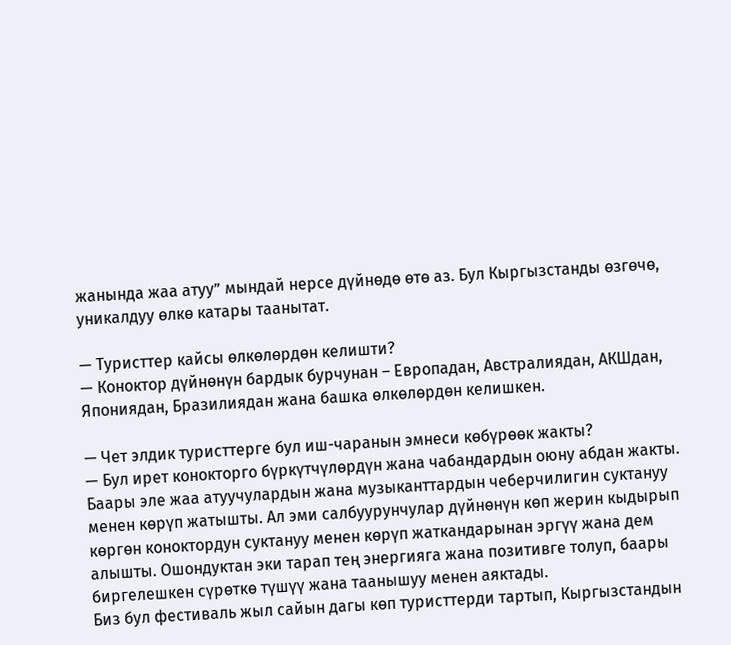жанында жаа атуу” мындай нерсе дүйнөдө өтө аз. Бул Кыргызстанды өзгөчө, уникалдуу өлкө катары таанытат.

— Туристтер кайсы өлкөлөрдөн келишти?
— Коноктор дүйнөнүн бардык бурчунан – Европадан, Австралиядан, АКШдан, Япониядан, Бразилиядан жана башка өлкөлөрдөн келишкен.

— Чет элдик туристтерге бул иш-чаранын эмнеси көбүрөөк жакты?
— Бул ирет конокторго бүркүтчүлөрдүн жана чабандардын оюну абдан жакты. Баары эле жаа атуучулардын жана музыканттардын чеберчилигин суктануу менен көрүп жатышты. Ал эми салбуурунчулар дүйнөнүн көп жерин кыдырып көргөн коноктордун суктануу менен көрүп жаткандарынан эргүү жана дем алышты. Ошондуктан эки тарап тең энергияга жана позитивге толуп, баары биргелешкен сүрөткө түшүү жана таанышуу менен аяктады.
Биз бул фестиваль жыл сайын дагы көп туристтерди тартып, Кыргызстандын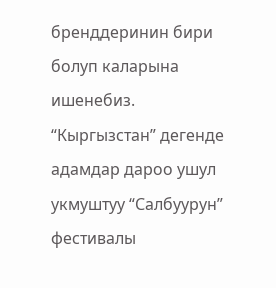бренддеринин бири болуп каларына ишенебиз. “Кыргызстан” дегенде адамдар дароо ушул укмуштуу “Салбуурун” фестивалы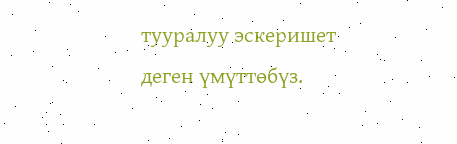тууралуу эскеришет деген үмүттөбүз.